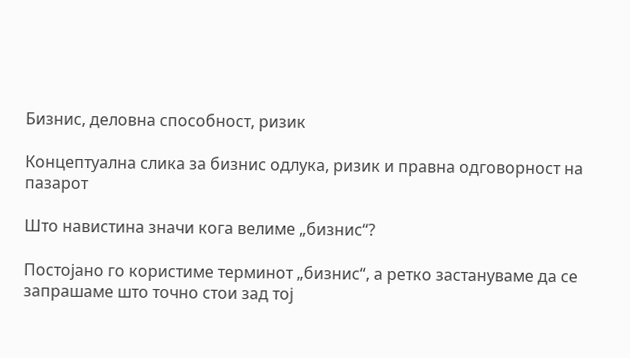Бизнис, деловна способност, ризик

Концептуална слика за бизнис одлука, ризик и правна одговорност на пазарот

Што навистина значи кога велиме „бизнис“?

Постојано го користиме терминот „бизнис“, а ретко застануваме да се запрашаме што точно стои зад тој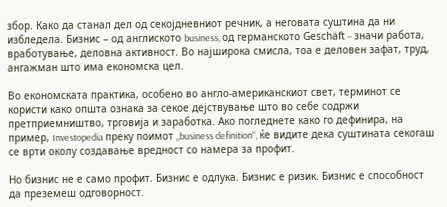збор. Како да станал дел од секојдневниот речник, а неговата суштина да ни избледела. Бизнис – од англиското business, од германското Geschäft – значи работа, вработување, деловна активност. Во најширока смисла, тоа е деловен зафат, труд, ангажман што има економска цел.

Во економската практика, особено во англо-американскиот свет, терминот се користи како општа ознака за секое дејствување што во себе содржи претприемништво, трговија и заработка. Ако погледнете како го дефинира, на пример, Investopedia преку поимот „business definition“, ќе видите дека суштината секогаш се врти околу создавање вредност со намера за профит.

Но бизнис не е само профит. Бизнис е одлука. Бизнис е ризик. Бизнис е способност да преземеш одговорност.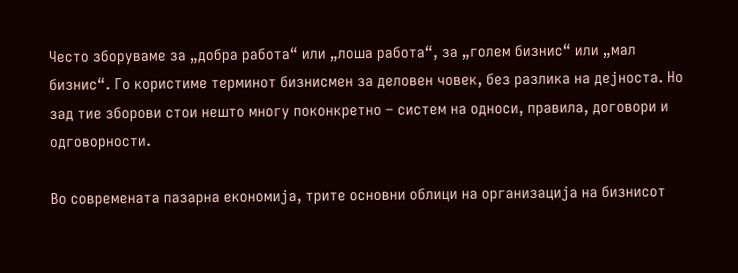Често зборуваме за „добра работа“ или „лоша работа“, за „голем бизнис“ или „мал бизнис“. Го користиме терминот бизнисмен за деловен човек, без разлика на дејноста. Но зад тие зборови стои нешто многу поконкретно – систем на односи, правила, договори и одговорности.

Во современата пазарна економија, трите основни облици на организација на бизнисот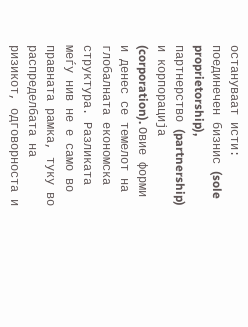остануваат исти: поединечен бизнис (sole proprietorship), партнерство (partnership) и корпорација (corporation). Овие форми и денес се темелот на глобалната економска структура. Разликата меѓу нив не е само во правната рамка, туку во распределбата на ризикот, одговорноста и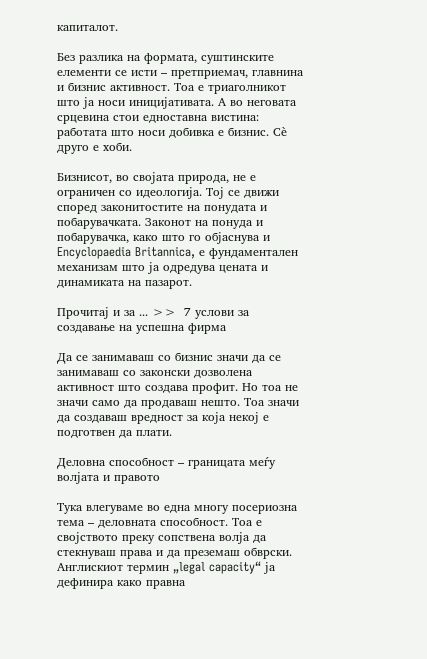капиталот.

Без разлика на формата, суштинските елементи се исти – претприемач, главнина и бизнис активност. Тоа е триаголникот што ја носи иницијативата. А во неговата срцевина стои едноставна вистина: работата што носи добивка е бизнис. Сè друго е хоби.

Бизнисот, во својата природа, не е ограничен со идеологија. Тој се движи според законитостите на понудата и побарувачката. Законот на понуда и побарувачка, како што го објаснува и Encyclopaedia Britannica, е фундаментален механизам што ја одредува цената и динамиката на пазарот.

Прочитај и за ... >>  7 услови за создавање на успешна фирма

Да се занимаваш со бизнис значи да се занимаваш со законски дозволена активност што создава профит. Но тоа не значи само да продаваш нешто. Тоа значи да создаваш вредност за која некој е подготвен да плати.

Деловна способност – границата меѓу волјата и правото

Тука влегуваме во една многу посериозна тема – деловната способност. Тоа е својството преку сопствена волја да стекнуваш права и да преземаш обврски. Англискиот термин „legal capacity“ ја дефинира како правна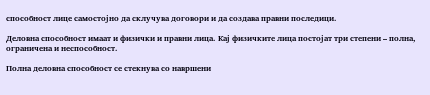способност лице самостојно да склучува договори и да создава правни последици.

Деловна способност имаат и физички и правни лица. Кај физичките лица постојат три степени – полна, ограничена и неспособност.

Полна деловна способност се стекнува со навршени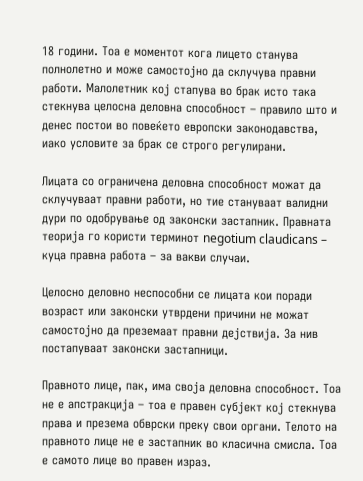18 години. Тоа е моментот кога лицето станува полнолетно и може самостојно да склучува правни работи. Малолетник кој стапува во брак исто така стекнува целосна деловна способност – правило што и денес постои во повеќето европски законодавства, иако условите за брак се строго регулирани.

Лицата со ограничена деловна способност можат да склучуваат правни работи, но тие стануваат валидни дури по одобрување од законски застапник. Правната теорија го користи терминот negotium claudicans – куца правна работа – за вакви случаи.

Целосно деловно неспособни се лицата кои поради возраст или законски утврдени причини не можат самостојно да преземаат правни дејствија. За нив постапуваат законски застапници.

Правното лице, пак, има своја деловна способност. Тоа не е апстракција – тоа е правен субјект кој стекнува права и презема обврски преку свои органи. Телото на правното лице не е застапник во класична смисла. Тоа е самото лице во правен израз.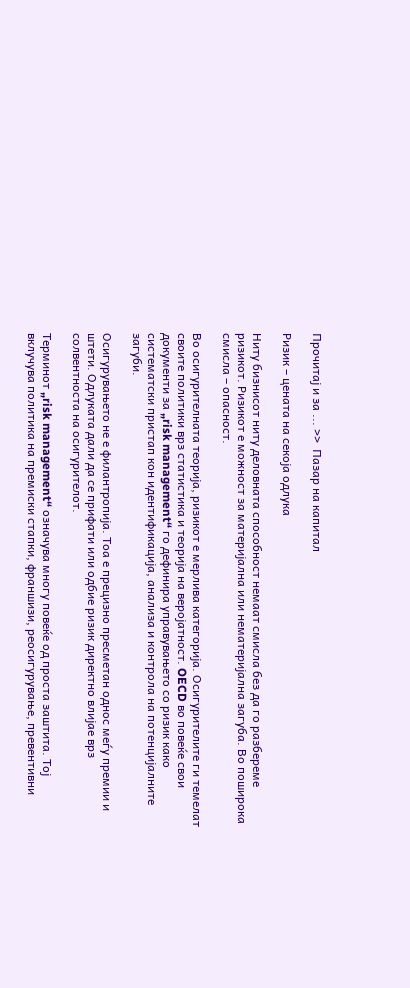Прочитај и за ... >>  Пазар на капитал

Ризик – цената на секоја одлука

Ниту бизнисот ниту деловната способност немаат смисла без да го разбереме ризикот. Ризикот е можност за материјална или нематеријална загуба. Во поширока смисла – опасност.

Во осигурителната теорија, ризикот е мерлива категорија. Осигурителите ги темелат своите политики врз статистика и теорија на веројатност. OECD во повеќе свои документи за „risk management“ го дефинира управувањето со ризик како систематски пристап кон идентификација, анализа и контрола на потенцијалните загуби.

Осигурувањето не е филантропија. Тоа е прецизно пресметан однос меѓу премии и штети. Одлуката дали да се прифати или одбие ризик директно влијае врз солвентноста на осигурителот.

Терминот „risk management“ означува многу повеќе од проста заштита. Тој вклучува политика на премиски стапки, франшизи, реосигурување, превентивни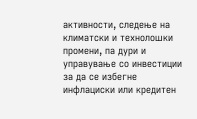активности, следење на климатски и технолошки промени, па дури и управување со инвестиции за да се избегне инфлациски или кредитен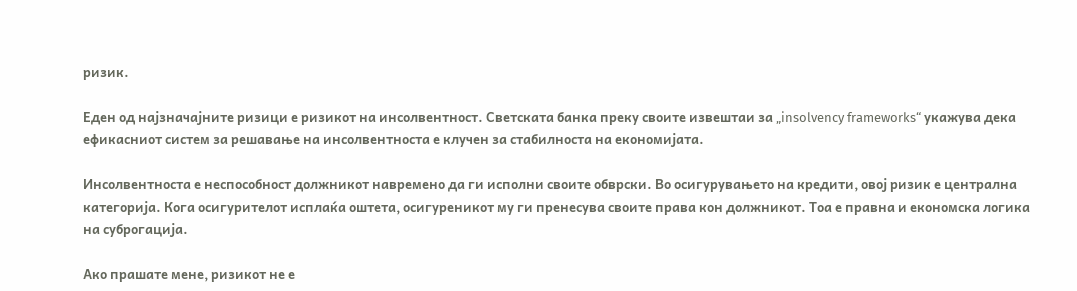ризик.

Еден од најзначајните ризици е ризикот на инсолвентност. Светската банка преку своите извештаи за „insolvency frameworks“ укажува дека ефикасниот систем за решавање на инсолвентноста е клучен за стабилноста на економијата.

Инсолвентноста е неспособност должникот навремено да ги исполни своите обврски. Во осигурувањето на кредити, овој ризик е централна категорија. Кога осигурителот исплаќа оштета, осигуреникот му ги пренесува своите права кон должникот. Тоа е правна и економска логика на суброгација.

Ако прашате мене, ризикот не е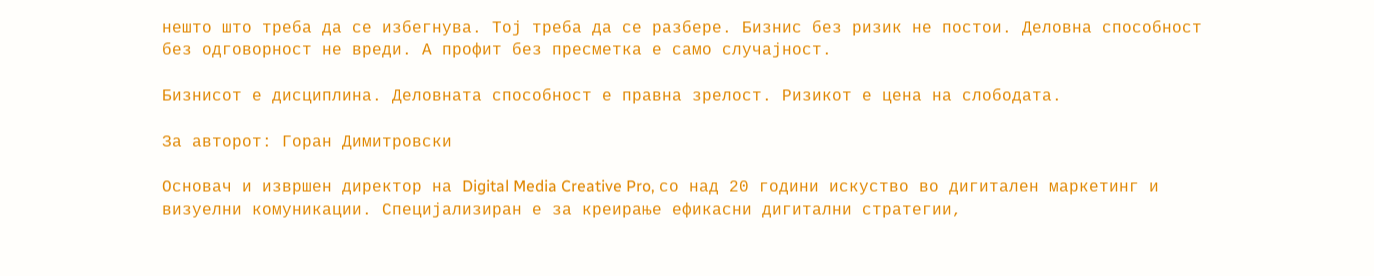нешто што треба да се избегнува. Тој треба да се разбере. Бизнис без ризик не постои. Деловна способност без одговорност не вреди. А профит без пресметка е само случајност.

Бизнисот е дисциплина. Деловната способност е правна зрелост. Ризикот е цена на слободата.

За авторот: Горан Димитровски

Основач и извршен директор на Digital Media Creative Pro, со над 20 години искуство во дигитален маркетинг и визуелни комуникации. Специјализиран е за креирање ефикасни дигитални стратегии,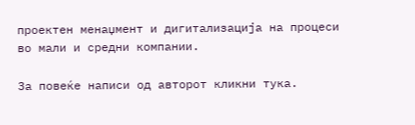проектен менаџмент и дигитализација на процеси во мали и средни компании.

За повеќе написи од авторот кликни тука.